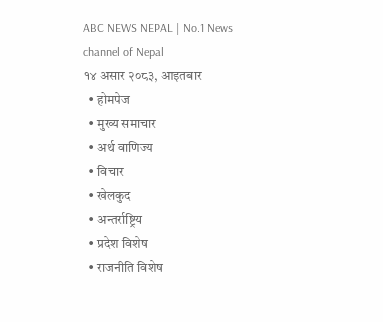ABC NEWS NEPAL | No.1 News channel of Nepal
१४ असार २०८३, आइतबार
  • होमपेज
  • मुख्य समाचार
  • अर्थ वाणिज्य
  • विचार
  • खेलकुद
  • अन्तर्राष्ट्रिय
  • प्रदेश विशेष
  • राजनीति विशेष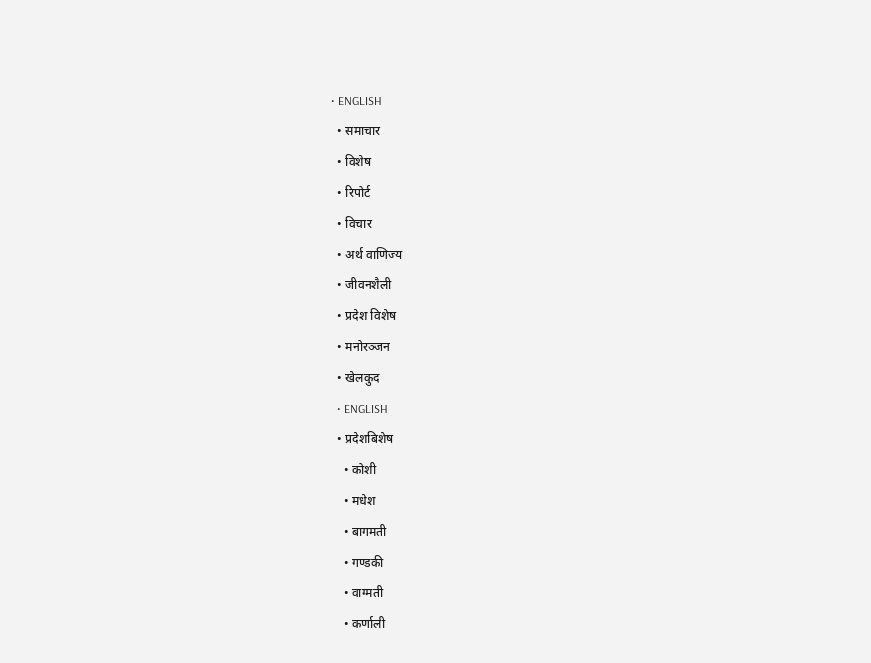• ENGLISH
  • समाचार
  • विशेष
  • रिपोर्ट
  • विचार
  • अर्थ वाणिज्य
  • जीवनशैली
  • प्रदेश विशेष
  • मनोरञ्जन
  • खेलकुद
  • ENGLISH
  • प्रदेशबिशेष
    • कोशी
    • मधेश
    • बागमती
    • गण्डकी
    • वाग्मती
    • कर्णाली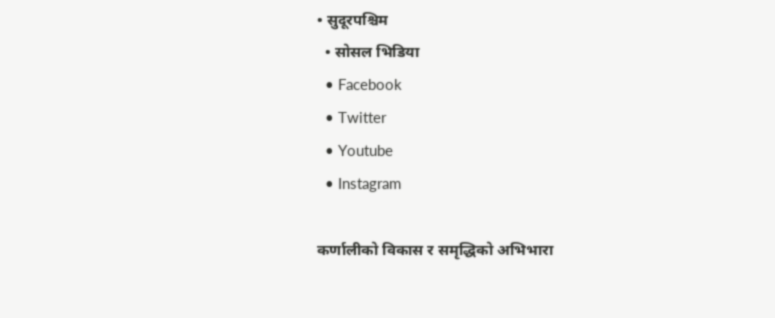• सुदूरपश्चिम
  • सोसल भिडिया
  • Facebook
  • Twitter
  • Youtube
  • Instagram

कर्णालीको विकास र समृद्धिको अभिभारा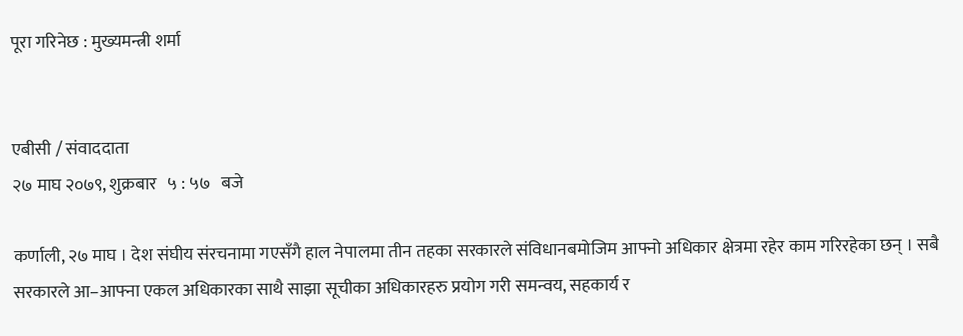पूरा गरिनेछ : मुख्यमन्त्री शर्मा


एबीसी / संवाददाता
२७ माघ २०७९, शुक्रबार   ५ : ५७   बजे

कर्णाली, २७ माघ । देश संघीय संरचनामा गएसँगै हाल नेपालमा तीन तहका सरकारले संविधानबमोजिम आफ्नो अधिकार क्षेत्रमा रहेर काम गरिरहेका छन् । सबै सरकारले आ–आफ्ना एकल अधिकारका साथै साझा सूचीका अधिकारहरु प्रयोग गरी समन्वय, सहकार्य र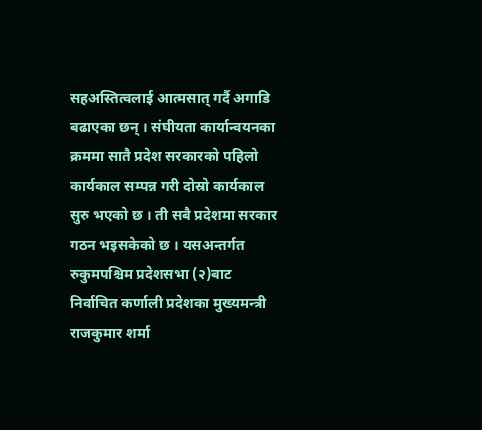सहअस्तित्वलाई आत्मसात् गर्दै अगाडि बढाएका छन् । संघीयता कार्यान्वयनका क्रममा सातै प्रदेश सरकारको पहिलो कार्यकाल सम्पन्न गरी दोस्रो कार्यकाल सुरु भएको छ । ती सबै प्रदेशमा सरकार गठन भइसकेको छ । यसअन्तर्गत रुकुमपश्चिम प्रदेशसभा (२)बाट निर्वाचित कर्णाली प्रदेशका मुख्यमन्त्री राजकुमार शर्मा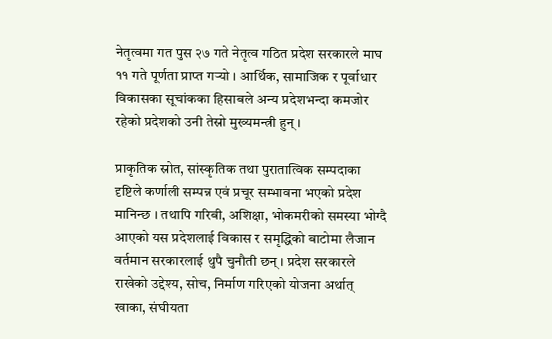नेतृत्वमा गत पुस २७ गते नेतृत्व गठित प्रदेश सरकारले माघ ११ गते पूर्णता प्राप्त गर्‍यो । आर्थिक, सामाजिक र पूर्वाधार विकासका सूचांकका हिसाबले अन्य प्रदेशभन्दा कमजोर रहेको प्रदेशको उनी तेस्रो मुख्यमन्त्री हुन् ।

प्राकृतिक स्रोत, सांस्कृतिक तथा पुरातात्विक सम्पदाका दृष्टिले कर्णाली सम्पन्न एवं प्रचूर सम्भावना भएको प्रदेश मानिन्छ । तथापि गरिबी, अशिक्षा, भोकमरीको समस्या भोग्दै आएको यस प्रदेशलाई विकास र समृद्धिको बाटोमा लैजान वर्तमान सरकारलाई थुपै चुनौती छन् । प्रदेश सरकारले राखेको उद्देश्य, सोच, निर्माण गरिएको योजना अर्थात् खाका, संघीयता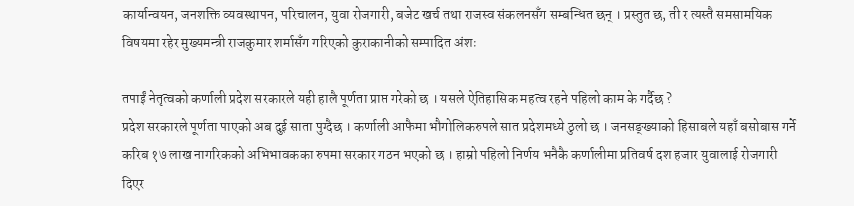कार्यान्वयन, जनशक्ति व्यवस्थापन, परिचालन, युवा रोजगारी, बजेट खर्च तथा राजस्व संकलनसँग सम्बन्धित छन् । प्रस्तुत छ, ती र त्यस्तै समसामयिक विषयमा रहेर मुख्यमन्त्री राजकुमार शर्मासँग गरिएको कुराकानीको सम्पादित अंशः

तपाईं नेतृत्वको कर्णाली प्रदेश सरकारले यही हालै पूर्णता प्राप्त गरेको छ । यसले ऐतिहासिक महत्व रहने पहिलो काम के गर्दैछ ?
प्रदेश सरकारले पूर्णता पाएको अब दुई साता पुग्दैछ । कर्णाली आफैमा भौगोलिकरुपले सात प्रदेशमध्ये ठुलो छ । जनसङ्ख्याको हिसाबले यहाँ बसोबास गर्ने करिब १७ लाख नागरिकको अभिभावकका रुपमा सरकार गठन भएको छ । हाम्रो पहिलो निर्णय भनैकै कर्णालीमा प्रतिवर्ष दश हजार युवालाई रोजगारी दिएर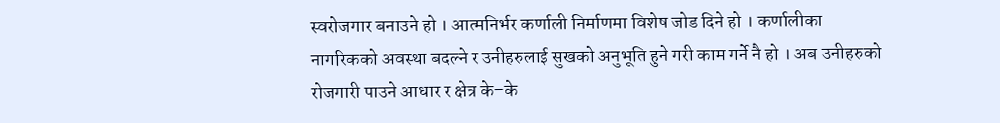स्वरोजगार बनाउने हो । आत्मनिर्भर कर्णाली निर्माणमा विशेष जोड दिने हो । कर्णालीका नागरिकको अवस्था बदल्ने र उनीहरुलाई सुखको अनुभूति हुने गरी काम गर्ने नै हो । अब उनीहरुको रोजगारी पाउने आधार र क्षेत्र के–के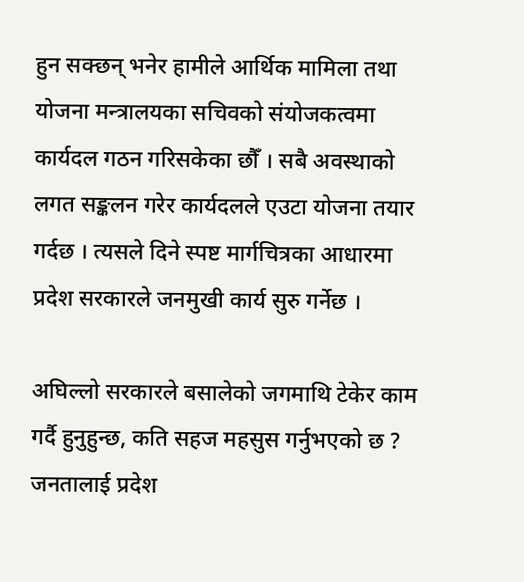हुन सक्छन् भनेर हामीले आर्थिक मामिला तथा योजना मन्त्रालयका सचिवको संयोजकत्वमा कार्यदल गठन गरिसकेका छौँ । सबै अवस्थाको लगत सङ्कलन गरेर कार्यदलले एउटा योजना तयार गर्दछ । त्यसले दिने स्पष्ट मार्गचित्रका आधारमा प्रदेश सरकारले जनमुखी कार्य सुरु गर्नेछ ।

अघिल्लो सरकारले बसालेको जगमाथि टेकेर काम गर्दै हुनुहुन्छ, कति सहज महसुस गर्नुभएको छ ? जनतालाई प्रदेश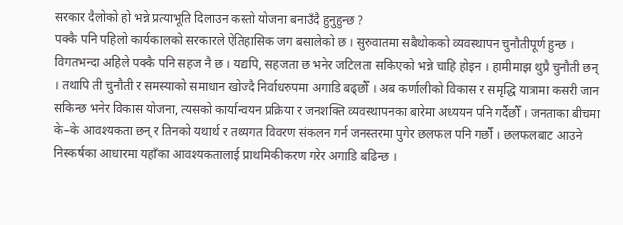सरकार दैलोको हो भन्ने प्रत्याभूति दिलाउन कस्तो योजना बनाउँदै हुनुहुन्छ ?
पक्कै पनि पहिलो कार्यकालको सरकारले ऐतिहासिक जग बसालेको छ । सुरुवातमा सबैथोकको व्यवस्थापन चुनौतीपूर्ण हुन्छ । विगतभन्दा अहिले पक्कै पनि सहज नै छ । यद्यपि, सहजता छ भनेर जटिलता सकिएको भन्ने चाहि होइन । हामीमाझ थुप्रै चुनौती छन् । तथापि ती चुनौती र समस्याको समाधान खोज्दै निर्वाधरुपमा अगाडि बढ्छौँ । अब कर्णालीको विकास र समृद्धि यात्रामा कसरी जान सकिन्छ भनेर विकास योजना, त्यसको कार्यान्वयन प्रक्रिया र जनशक्ति व्यवस्थापनका बारेमा अध्ययन पनि गर्दैछौँ । जनताका बीचमा के–के आवश्यकता छन् र तिनको यथार्थ र तथ्यगत विवरण संकलन गर्न जनस्तरमा पुगेर छलफल पनि गर्छौं । छलफलबाट आउने निस्कर्षका आधारमा यहाँका आवश्यकतालाई प्राथमिकीकरण गरेर अगाडि बढिन्छ ।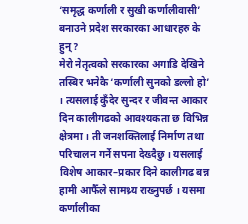‘समृद्ध कर्णाली र सुखी कर्णालीवासी’ बनाउने प्रदेश सरकारका आधारहरु के हुन् ?
मेरो नेतृत्वको सरकारका अगाडि देखिने तस्बिर भनेकै ‘कर्णाली सुनको डल्लो हो’ । त्यसलाई कुँदेर सुन्दर र जीवन्त आकार दिन कालीगढको आवश्यकता छ विभिन्न क्षेत्रमा । ती जनशक्तिलाई निर्माण तथा परिचालन गर्ने सपना देख्दैछु । यसलाई विशेष आकार–प्रकार दिने कालीगढ बन्न हामी आफैँले सामथ्र्य राख्नुपर्छ । यसमा कर्णालीका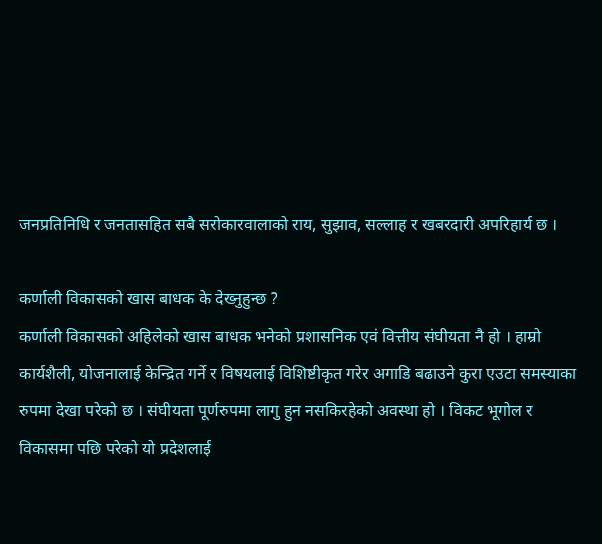जनप्रतिनिधि र जनतासहित सबै सरोकारवालाको राय, सुझाव, सल्लाह र खबरदारी अपरिहार्य छ ।

कर्णाली विकासको खास बाधक के देख्नुहुन्छ ?
कर्णाली विकासको अहिलेको खास बाधक भनेको प्रशासनिक एवं वित्तीय संघीयता नै हो । हाम्रो कार्यशैली, योजनालाई केन्द्रित गर्ने र विषयलाई विशिष्टीकृत गरेर अगाडि बढाउने कुरा एउटा समस्याका रुपमा देखा परेको छ । संघीयता पूर्णरुपमा लागु हुन नसकिरहेको अवस्था हो । विकट भूगोल र विकासमा पछि परेको यो प्रदेशलाई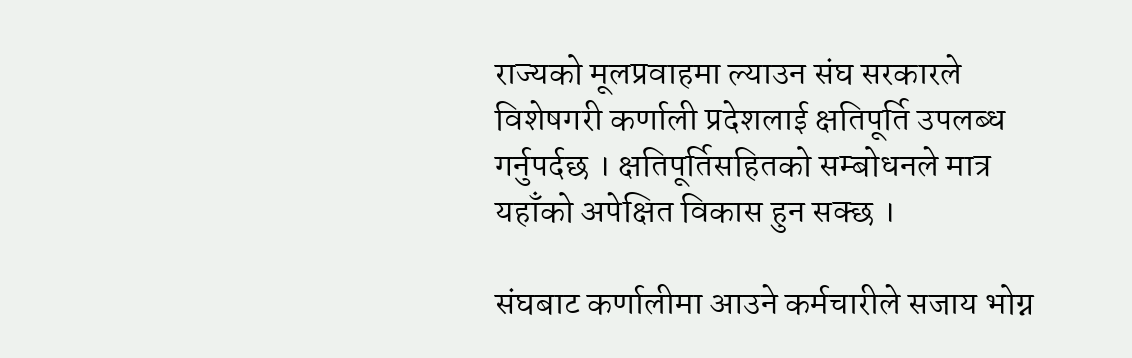राज्यको मूलप्रवाहमा ल्याउन संघ सरकारले विशेषगरी कर्णाली प्रदेशलाई क्षतिपूर्ति उपलब्ध गर्नुपर्दछ । क्षतिपूर्तिसहितको सम्बोधनले मात्र यहाँको अपेक्षित विकास हुन सक्छ ।

संघबाट कर्णालीमा आउने कर्मचारीले सजाय भोग्न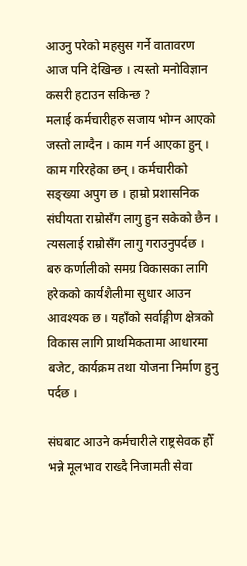आउनु परेको महसुस गर्ने वातावरण आज पनि देखिन्छ । त्यस्तो मनोविज्ञान कसरी हटाउन सकिन्छ ?
मलाई कर्मचारीहरु सजाय भोग्न आएको जस्तो लाग्दैन । काम गर्न आएका हुन् । काम गरिरहेका छन् । कर्मचारीको सङ्ख्या अपुग छ । हाम्रो प्रशासनिक संघीयता राम्रोसँग लागु हुन सकेको छैन । त्यसलाई राम्रोसँग लागु गराउनुपर्दछ । बरु कर्णालीको समग्र विकासका लागि हरेकको कार्यशैलीमा सुधार आउन आवश्यक छ । यहाँको सर्वाङ्गीण क्षेत्रको विकास लागि प्राथमिकतामा आधारमा बजेट, कार्यक्रम तथा योजना निर्माण हुनु पर्दछ ।

संघबाट आउने कर्मचारीले राष्ट्रसेवक हौँ भन्ने मूलभाव राख्दै निजामती सेवा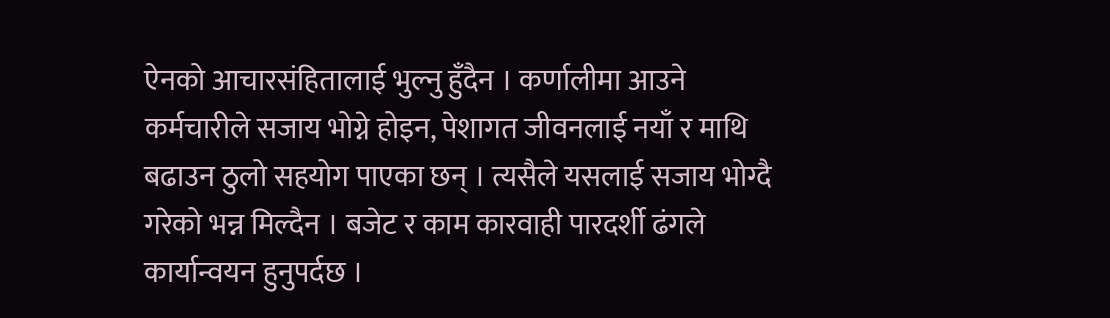ऐनको आचारसंहितालाई भुल्नु हुँदैन । कर्णालीमा आउने कर्मचारीले सजाय भोग्ने होइन, पेशागत जीवनलाई नयाँ र माथि बढाउन ठुलो सहयोग पाएका छन् । त्यसैले यसलाई सजाय भोग्दै गरेको भन्न मिल्दैन । बजेट र काम कारवाही पारदर्शी ढंगले कार्यान्वयन हुनुपर्दछ ।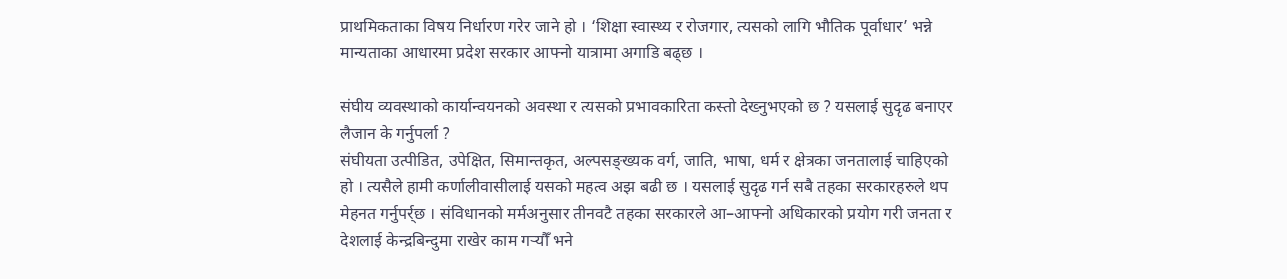प्राथमिकताका विषय निर्धारण गरेर जाने हो । ‘शिक्षा स्वास्थ्य र रोजगार, त्यसको लागि भौतिक पूर्वाधार’ भन्ने मान्यताका आधारमा प्रदेश सरकार आफ्नो यात्रामा अगाडि बढ्छ ।

संघीय व्यवस्थाको कार्यान्वयनको अवस्था र त्यसको प्रभावकारिता कस्तो देख्नुभएको छ ? यसलाई सुदृढ बनाएर लैजान के गर्नुपर्ला ?
संघीयता उत्पीडित, उपेक्षित, सिमान्तकृत, अल्पसङ्ख्यक वर्ग, जाति, भाषा, धर्म र क्षेत्रका जनतालाई चाहिएको हो । त्यसैले हामी कर्णालीवासीलाई यसको महत्व अझ बढी छ । यसलाई सुदृढ गर्न सबै तहका सरकारहरुले थप मेहनत गर्नुपर्र्छ । संविधानको मर्मअनुसार तीनवटै तहका सरकारले आ–आफ्नो अधिकारको प्रयोग गरी जनता र देशलाई केन्द्रबिन्दुमा राखेर काम गर्‍यौँ भने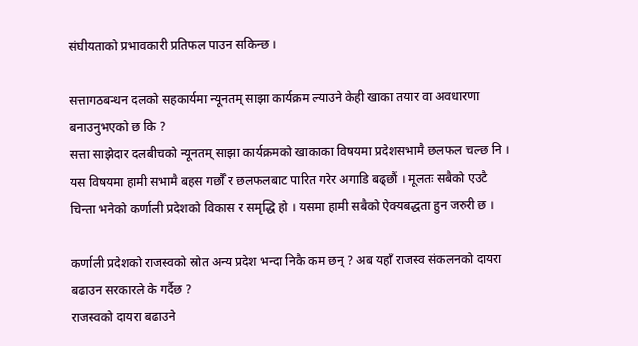संघीयताको प्रभावकारी प्रतिफल पाउन सकिन्छ ।

सत्तागठबन्धन दलको सहकार्यमा न्यूनतम् साझा कार्यक्रम ल्याउने केही खाका तयार वा अवधारणा बनाउनुभएको छ कि ?
सत्ता साझेदार दलबीचको न्यूनतम् साझा कार्यक्रमको खाकाका विषयमा प्रदेशसभामै छलफल चल्छ नि । यस विषयमा हामी सभामै बहस गर्छौँ र छलफलबाट पारित गरेर अगाडि बढ्छौं । मूलतः सबैको एउटै चिन्ता भनेको कर्णाली प्रदेशको विकास र समृद्धि हो । यसमा हामी सबैको ऐक्यबद्धता हुन जरुरी छ ।

कर्णाली प्रदेशको राजस्वको स्रोत अन्य प्रदेश भन्दा निकै कम छन् ? अब यहाँ राजस्व संकलनको दायरा बढाउन सरकारले के गर्दैछ ?
राजस्वको दायरा बढाउने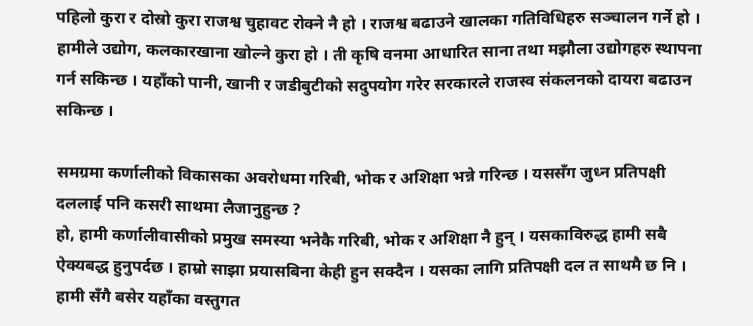पहिलो कुरा र दोस्रो कुरा राजश्व चुहावट रोक्ने नै हो । राजश्व बढाउने खालका गतिविधिहरु सञ्चालन गर्ने हो । हामीले उद्योग, कलकारखाना खोल्ने कुरा हो । ती कृषि वनमा आधारित साना तथा मझौला उद्योगहरु स्थापना गर्न सकिन्छ । यहाँको पानी, खानी र जडीबुटीको सदुपयोग गरेर सरकारले राजस्व संकलनको दायरा बढाउन सकिन्छ ।

समग्रमा कर्णालीको विकासका अवरोधमा गरिबी, भोक र अशिक्षा भन्ने गरिन्छ । यससँग जुध्न प्रतिपक्षी दललाई पनि कसरी साथमा लैजानुहुन्छ ?
हो, हामी कर्णालीवासीको प्रमुख समस्या भनेकै गरिबी, भोक र अशिक्षा नै हुन् । यसकाविरुद्ध हामी सबै ऐक्यबद्ध हुनुपर्दछ । हाम्रो साझा प्रयासबिना केही हुन सक्दैन । यसका लागि प्रतिपक्षी दल त साथमै छ नि । हामी सँगै बसेर यहाँका वस्तुगत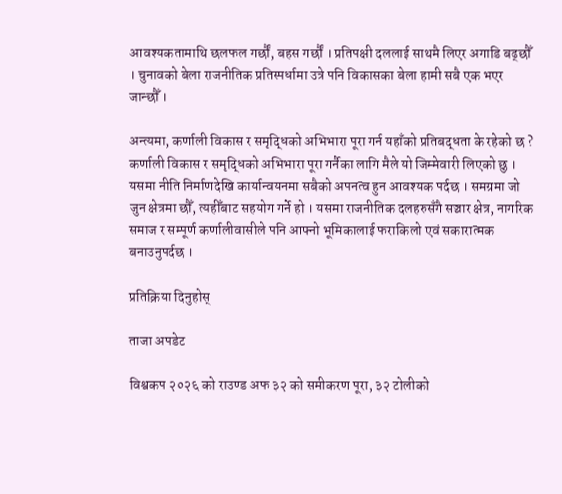आवश्यकतामाथि छलफल गर्छौं, बहस गर्छौं । प्रतिपक्षी दललाई साथमै लिएर अगाडि बढ्छौँ । चुनावको बेला राजनीतिक प्रतिस्पर्धामा उत्रे पनि विकासका बेला हामी सबै एक भएर जान्छौँ ।

अन्त्यमा, कर्णाली विकास र समृद्धिको अभिभारा पूरा गर्न यहाँको प्रतिबद्धता के रहेको छ ?
कर्णाली विकास र समृद्धिको अभिभारा पूरा गर्नैका लागि मैले यो जिम्मेवारी लिएको छु । यसमा नीति निर्माणदेखि कार्यान्वयनमा सबैको अपनत्व हुन आवश्यक पर्दछ । समग्रमा जो जुन क्षेत्रमा छौँ, त्यहीँबाट सहयोग गर्ने हो । यसमा राजनीतिक दलहरुसँगै सञ्चार क्षेत्र, नागरिक समाज र सम्पूर्ण कर्णालीवासीले पनि आफ्नो भूमिकालाई फराकिलो एवं सकारात्मक बनाउनुपर्दछ ।

प्रतिक्रिया दिनुहोस्

ताजा अपडेट

विश्वकप २०२६ को राउण्ड अफ ३२ को समीकरण पूरा, ३२ टोलीको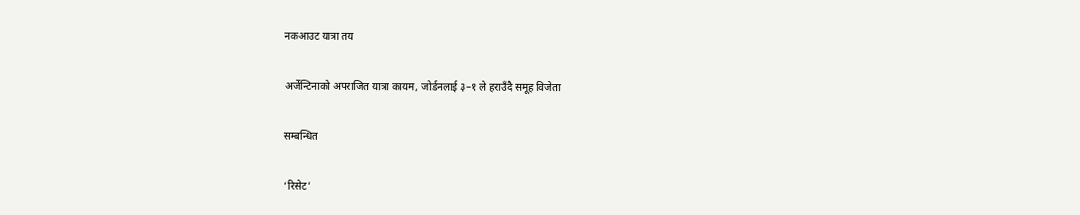नकआउट यात्रा तय

अर्जेन्टिनाको अपराजित यात्रा कायम, जोर्डनलाई ३–१ ले हराउँदै समूह विजेता

सम्बन्धित

‘रिसेट’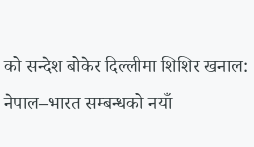को सन्देश बोकेर दिल्लीमा शिशिर खनाल: नेपाल–भारत सम्बन्धको नयाँ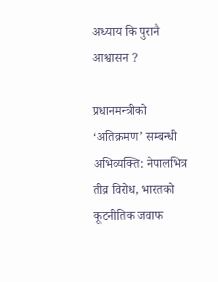अध्याय कि पुरानै आश्वासन ?

प्रधानमन्त्रीको ‘अतिक्रमण’ सम्बन्धी अभिव्यक्ति: नेपालभित्र तीव्र विरोध, भारतको कूटनीतिक जवाफ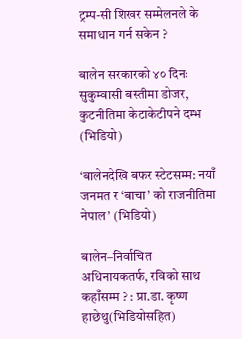ट्रम्प-सी शिखर सम्मेलनले के समाधान गर्न सकेन ?

बालेन सरकारको ४० दिनः सुकुम्वासी बस्तीमा डोजर, कुटनीतिमा केटाकेटीपने दम्भ (भिडियो)

‘बालेनदेखि बफर स्टेटसम्म: नयाँ जनमत र ‘बाचा’ को राजनीतिमा नेपाल’ (भिडियो)

बालेन–निर्वाचित अधिनायकतर्फ, रविको साथ कहाँसम्म ? : प्रा.डा. कृष्ण हाछेथु(भिडियोसहित)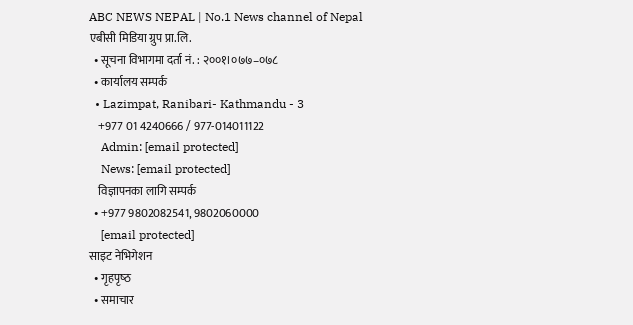ABC NEWS NEPAL | No.1 News channel of Nepal
एबीसी मिडिया ग्रुप प्रा.लि.
  • सूचना विभागमा दर्ता नं. : २००१।०७७–०७८
  • कार्यालय सम्पर्क
  • Lazimpat, Ranibari- Kathmandu - 3
    +977 01 4240666 / 977-014011122
    Admin: [email protected]
    News: [email protected]
    विज्ञापनका लागि सम्पर्क
  • +977 9802082541, 9802060000
    [email protected]
साइट नेभिगेशन
  • गृहपृष्‍ठ
  • समाचार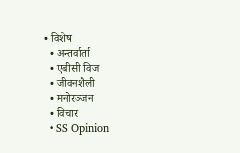• विशेष
  • अन्तर्वार्ता
  • एबीसी विज
  • जीवनशैली
  • मनोरञ्जन
  • विचार
  • SS Opinion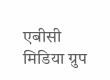एबीसी मिडिया ग्रुप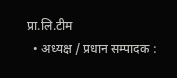प्रा.लि.टीम
  • अध्यक्ष / प्रधान सम्पादक :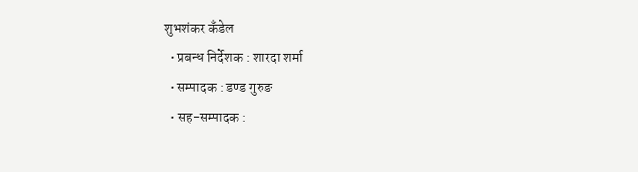शुभशंकर कँडेल
  • प्रबन्ध निर्देशक : शारदा शर्मा
  • सम्पादक : डण्ड गुरुङ
  • सह-सम्पादक :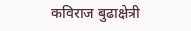कविराज बुढाक्षेत्री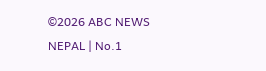©2026 ABC NEWS NEPAL | No.1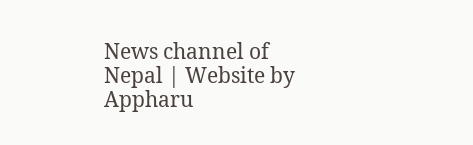News channel of Nepal | Website by Appharu